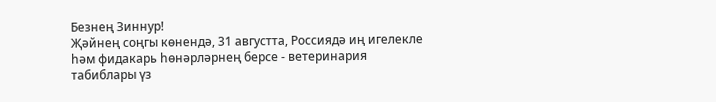Безнең Зиннур!
Җәйнең соңгы көнендә, 31 августта, Россиядә иң игелекле һәм фидакарь һөнәрләрнең берсе - ветеринария табиблары үз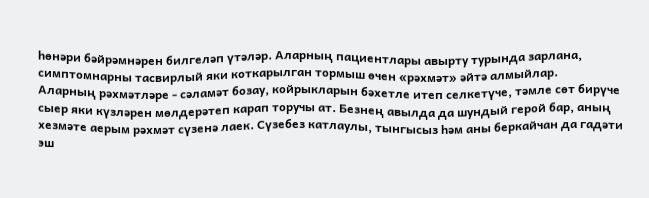һөнәри бәйрәмнәрен билгеләп үтәләр. Аларның пациентлары авырту турында зарлана, симптомнарны тасвирлый яки коткарылган тормыш өчен «рәхмәт» әйтә алмыйлар.
Аларның рәхмәтләре - сәламәт бозау, койрыкларын бәхетле итеп селкетүче, тәмле сөт бирүче сыер яки күзләрен мөлдерәтеп карап торучы ат. Безнең авылда да шундый герой бар, аның хезмәте аерым рәхмәт сүзенә лаек. Сүзебез катлаулы, тынгысыз һәм аны беркайчан да гадәти эш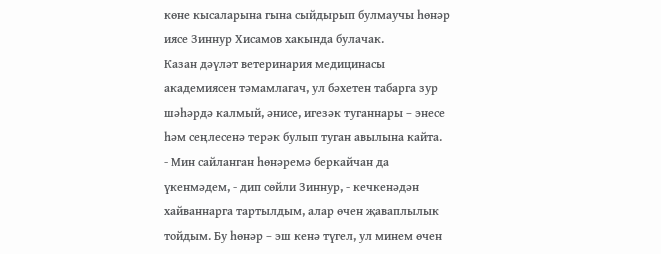көне кысаларына гына сыйдырып булмаучы һөнәр иясе Зиннур Хисамов хакында булачак.
Казан дәүләт ветеринария медицинасы академиясен тәмамлагач, ул бәхетен табарга зур шәһәрдә калмый, әнисе, игезәк туганнары – энесе һәм сеңлесенә терәк булып туган авылына кайта.
- Мин сайланган һөнәремә беркайчан да үкенмәдем, - дип сөйли Зиннур, - кечкенәдән хайваннарга тартылдым, алар өчен җаваплылык тойдым. Бу һөнәр – эш кенә түгел, ул минем өчен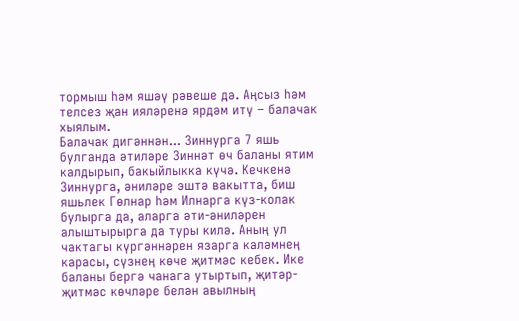тормыш һәм яшәү рәвеше дә. Аңсыз һәм телсез җан ияләренә ярдәм итү – балачак хыялым.
Балачак дигәннән... Зиннурга 7 яшь булганда әтиләре Зиннәт өч баланы ятим калдырып, бакыйлыкка күчә. Кечкенә Зиннурга, әниләре эштә вакытта, биш яшьлек Гөлнар һәм Илнарга күз-колак булырга да, аларга әти-әниләрен алыштырырга да туры килә. Аның ул чактагы күргәннәрен язарга каләмнең карасы, сүзнең көче җитмәс кебек. Ике баланы бергә чанага утыртып, җитәр-җитмәс көчләре белән авылның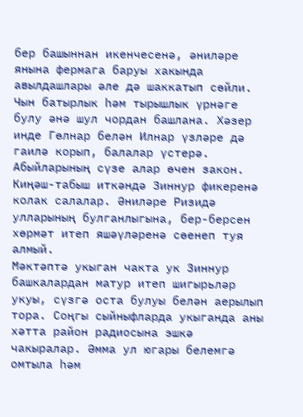бер башыннан икенчесенә, әниләре янына фермага баруы хакында авылдашлары әле дә шаккатып сөйли. Чын батырлык һәм тырышлык үрнәге булу әнә шул чордан башлана. Хәзер инде Гөлнар белән Илнар үзләре дә гаилә корып, балалар үстерә. Абыйларының сүзе алар өчен закон. Киңәш-табыш иткәндә Зиннур фикеренә колак салалар. Әниләре Ризидә улларының булганлыгына, бер-берсен хөрмәт итеп яшәүләренә сөенеп туя алмый.
Мәктәптә укыган чакта ук Зиннур башкалардан матур итеп шигырьләр укуы, сүзгә оста булуы белән аерылып тора. Соңгы сыйныфларда укыганда аны хәтта район радиосына эшкә чакыралар. Әмма ул югары белемгә омтыла һәм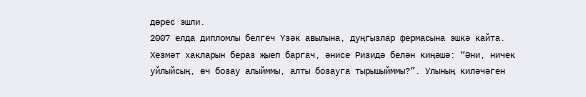дөрес эшли.
2007 елда дипломлы белгеч Үзәк авылына, дуңгызлар фермасына эшкә кайта. Хезмәт хакларын бераз җыеп баргач, әнисе Ризидә белән киңәшә: “Әни, ничек уйлыйсың, өч бозау алыйммы, алты бозауга тырышыйммы?”. Улының киләчәген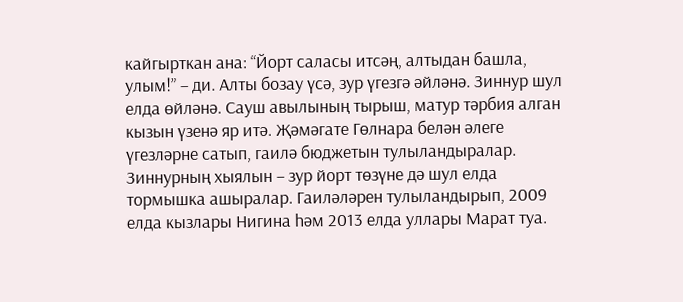кайгырткан ана: “Йорт саласы итсәң, алтыдан башла, улым!” – ди. Алты бозау үсә, зур үгезгә әйләнә. Зиннур шул елда өйләнә. Сауш авылының тырыш, матур тәрбия алган кызын үзенә яр итә. Җәмәгате Гөлнара белән әлеге үгезләрне сатып, гаилә бюджетын тулыландыралар. Зиннурның хыялын – зур йорт төзүне дә шул елда тормышка ашыралар. Гаиләләрен тулыландырып, 2009 елда кызлары Нигина һәм 2013 елда уллары Марат туа.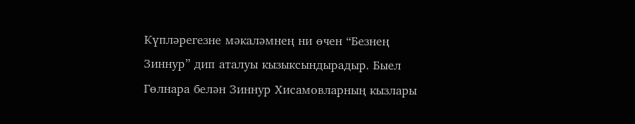Күпләрегезне мәкаләмнең ни өчен “Безнең Зиннур” дип аталуы кызыксындырадыр. Быел Гөлнара белән Зиннур Хисамовларның кызлары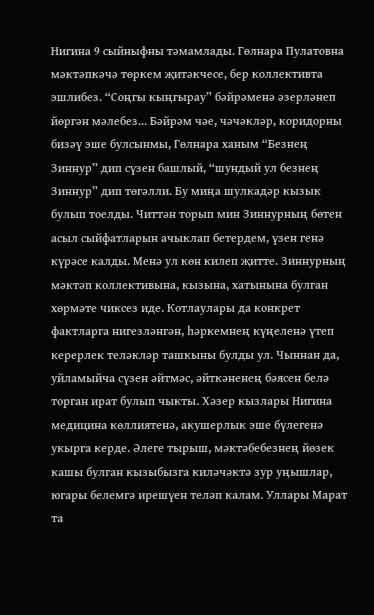Нигина 9 сыйныфны тәмамлады. Гөлнара Пулатовна мәктәпкәчә төркем җитәкчесе, бер коллективта эшлибез. “Соңгы кыңгырау” бәйрәменә әзерләнеп йөргән мәлебез... Бәйрәм чәе, чәчәкләр, коридорны бизәү эше булсынмы, Гөлнара ханым “Безнең Зиннур” дип сүзен башлый, “шундый ул безнең Зиннур” дип төгәлли. Бу миңа шулкадәр кызык булып тоелды. Читтән торып мин Зиннурның бөтен асыл сыйфатларын ачыклап бетердем, үзен генә күрәсе калды. Менә ул көн килеп җитте. Зиннурның мәктәп коллективына, кызына, хатынына булган хөрмәте чиксез иде. Котлаулары да конкрет фактларга нигезләнгән, һәркемнең күңеленә үтеп керерлек теләкләр ташкыны булды ул. Чыннан да, уйламыйча сүзен әйтмәс, әйткәненең бәясен белә торган ират булып чыкты. Хәзер кызлары Нигина медицина көллиятенә, акушерлык эше бүлегенә укырга керде. Әлеге тырыш, мәктәбебезнең йөзек кашы булган кызыбызга киләчәктә зур уңышлар, югары белемгә ирешүен теләп калам. Уллары Марат та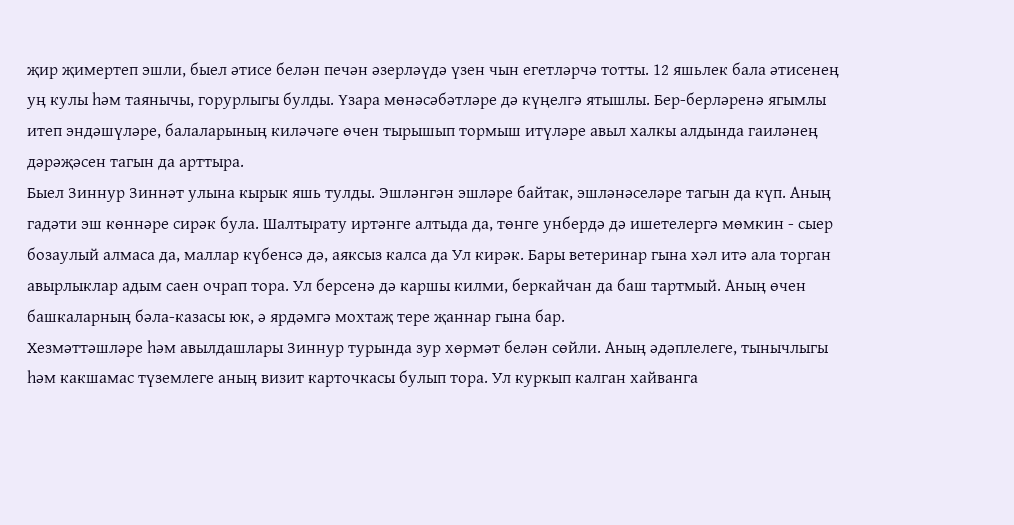җир җимертеп эшли, быел әтисе белән печән әзерләүдә үзен чын егетләрчә тотты. 12 яшьлек бала әтисенең уң кулы һәм таянычы, горурлыгы булды. Үзара мөнәсәбәтләре дә күңелгә ятышлы. Бер-берләренә ягымлы итеп эндәшүләре, балаларының киләчәге өчен тырышып тормыш итүләре авыл халкы алдында гаиләнең дәрәҗәсен тагын да арттыра.
Быел Зиннур Зиннәт улына кырык яшь тулды. Эшләнгән эшләре байтак, эшләнәселәре тагын да күп. Аның гадәти эш көннәре сирәк була. Шалтырату иртәнге алтыда да, төнге унбердә дә ишетелергә мөмкин - сыер бозаулый алмаса да, маллар күбенсә дә, аяксыз калса да Ул кирәк. Бары ветеринар гына хәл итә ала торган авырлыклар адым саен очрап тора. Ул берсенә дә каршы килми, беркайчан да баш тартмый. Аның өчен башкаларның бәла-казасы юк, ә ярдәмгә мохтаҗ тере җаннар гына бар.
Хезмәттәшләре һәм авылдашлары Зиннур турында зур хөрмәт белән сөйли. Аның әдәплелеге, тынычлыгы һәм какшамас түземлеге аның визит карточкасы булып тора. Ул куркып калган хайванга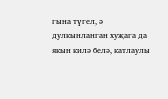гына түгел, ә дулкынланган хуҗага да якын килә белә, катлаулы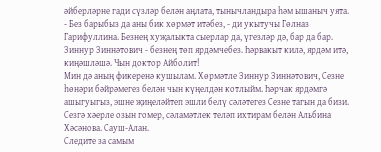әйберләрне гади сүзләр белән аңлата, тынычландыра һәм ышаныч уята.
- Без барыбыз да аны бик хөрмәт итәбез, - ди укытучы Гөлназ Гарифуллина. Безнең хуҗалыкта сыерлар да, үгезләр дә, бар да бар. Зиннур Зиннәтович - безнең төп ярдәмчебез. Һәрвакыт килә, ярдәм итә, киңәшләшә. Чын доктор Айболит!
Мин дә аның фикеренә кушылам. Хөрмәтле Зиннур Зиннәтович, Сезне һөнәри бәйрәмегез белән чын күңелдән котлыйм. Һәрчак ярдәмгә ашыгуыгыз, эшне җиңеләйтеп эшли белү сәләтегез Сезне тагын да бизи.
Сезгә хәерле озын гомер, сәламәтлек теләп ихтирам белән Альбина Хәсәнова. Сауш-Алан.
Следите за самым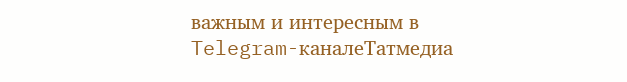важным и интересным в Telegram-каналеТатмедиа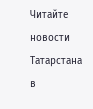Читайте новости Татарстана в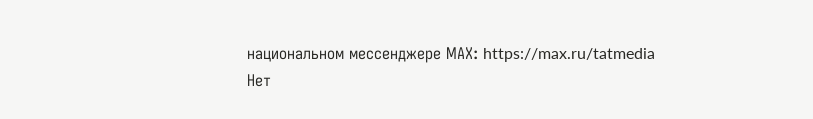национальном мессенджере MАХ: https://max.ru/tatmedia
Нет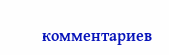комментариев